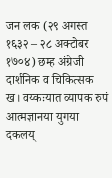जन लक (२९ अगस्त १६३२ – २८ अक्टोबर १७०४) छम्ह अंग्रेजी दार्शनिक व चिकित्सक ख। वय्कःयात व्यापक रुपं आत्मज्ञानया युगया दकलय्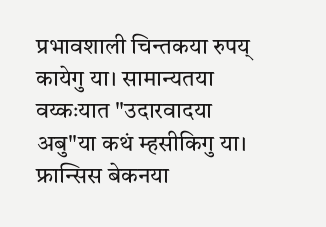प्रभावशाली चिन्तकया रुपय् कायेगु या। सामान्यतया वय्कःयात "उदारवादया अबु"या कथं म्हसीकिगु या। फ्रान्सिस बेकनया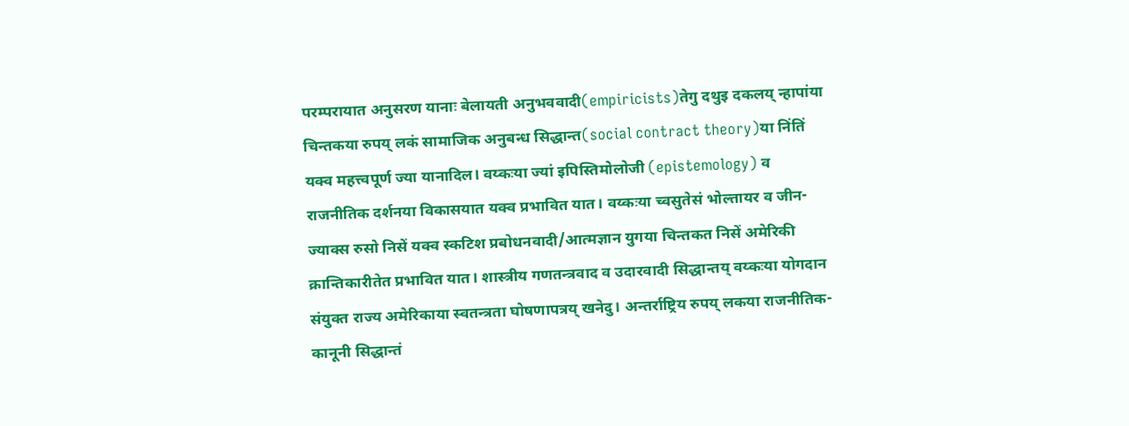परम्परायात अनुसरण यानाः बेलायती अनुभववादी(empiricists)तेगु दथुइ दकलय् न्हापांया चिन्तकया रुपय् लकं सामाजिक अनुबन्ध सिद्धान्त(social contract theory)या निंतिं यक्व महत्त्वपूर्ण ज्या यानादिल। वय्कःया ज्यां इपिस्तिमोलोजी (epistemology) व राजनीतिक दर्शनया विकासयात यक्व प्रभावित यात। वय्कःया च्वसुतेसं भोल्तायर व जीन-ज्याक्स रुसो निसें यक्व स्कटिश प्रबोधनवादी/आत्मज्ञान युगया चिन्तकत निसें अमेरिकी क्रान्तिकारीतेत प्रभावित यात। शास्त्रीय गणतन्त्रवाद व उदारवादी सिद्धान्तय् वय्कःया योगदान संयुक्त राज्य अमेरिकाया स्वतन्त्रता घोषणापत्रय् खनेदु। अन्तर्राष्ट्रिय रुपय् लकया राजनीतिक-कानूनी सिद्धान्तं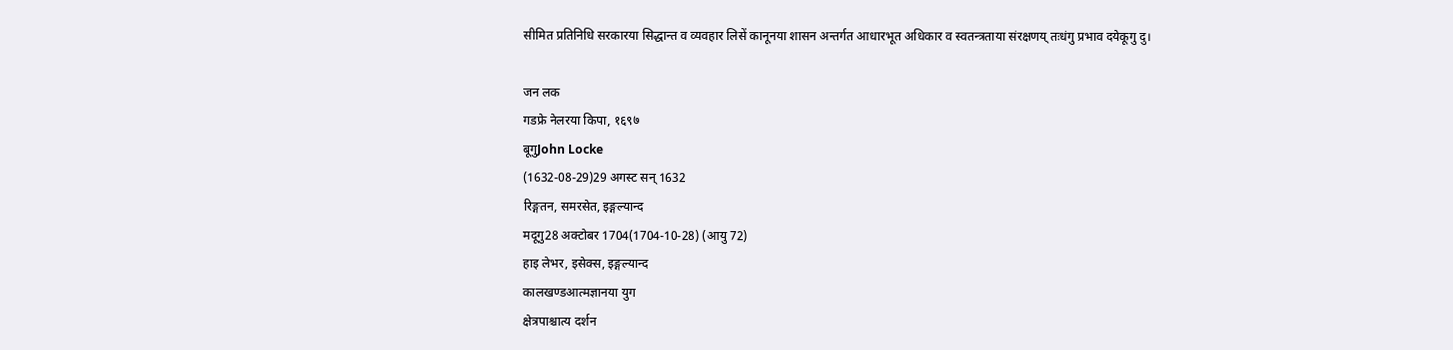सीमित प्रतिनिधि सरकारया सिद्धान्त व व्यवहार लिसें कानूनया शासन अन्तर्गत आधारभूत अधिकार व स्वतन्त्रताया संरक्षणय् तःधंगु प्रभाव दयेकूगु दु।

जन लक
गडफ्रे नेलरया किपा, १६९७
बूगुJohn Locke
(1632-08-29)29 अगस्ट सन् 1632
रिङ्गतन, समरसेत, इङ्गल्यान्द
मदूगु28 अक्टोबर 1704(1704-10-28) (आयु 72)
हाइ लेभर, इसेक्स, इङ्गल्यान्द
कालखण्डआत्मज्ञानया युग
क्षेत्रपाश्चात्य दर्शन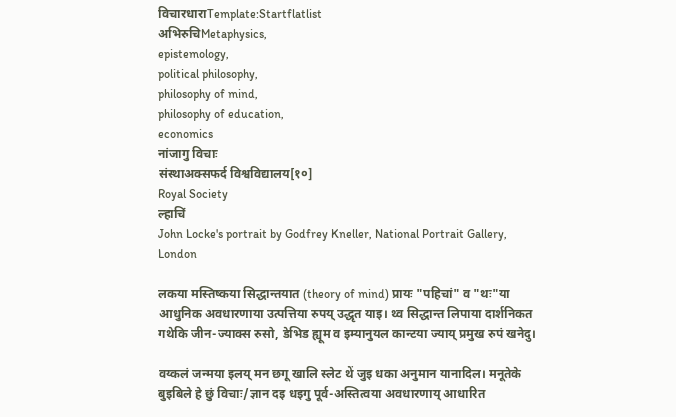विचारधाराTemplate:Startflatlist
अभिरुचिMetaphysics,
epistemology,
political philosophy,
philosophy of mind,
philosophy of education,
economics
नांजागु विचाः
संस्थाअक्सफर्द विश्वविद्यालय[१०]
Royal Society
ल्हाचिं
John Locke's portrait by Godfrey Kneller, National Portrait Gallery, London

लकया मस्तिष्कया सिद्धान्तयात (theory of mind) प्रायः "पहिचां" व "थः"या आधुनिक अवधारणाया उत्पत्तिया रुपय् उद्धृत याइ। थ्व सिद्धान्त लिपाया दार्शनिकत गथेकि जीन-ज्याक्स रुसो, डेभिड ह्यूम व इम्यानुयल कान्टया ज्याय् प्रमुख रुपं खनेदु।

वय्कलं जन्मया इलय् मन छगू खालि स्लेट थें जुइ धका अनुमान यानादिल। मनूतेके बुइबिले हे छुं विचाः/ज्ञान दइ धइगु पूर्व-अस्तित्वया अवधारणाय् आधारित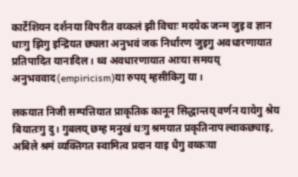कार्टेशियन दर्शनया विपरीत वय्कलं झी विचाः मदयेक जन्म जुइ व ज्ञान धाःगु झिगु इन्द्रियत छ्यला अनुभवं जक निर्धारण जुइगु अवधारणायात प्रतिपादित यानादिल। थ्व अवधारणायात आःया समयय् अनुभववाद(empiricism)या रुपय् म्हसीकिगु या।

लकयात निजी सम्पत्तियात प्राकृतिक कानून सिद्धान्तय् वर्णन यायेगु श्रेय बियातःगु दु। गुबलय् छम्ह मनुखं थःगु श्रमयात प्रकृतिनाप ल्वाकछ्याइ, अबिले श्रमं व्यक्तिगत स्वामित्व प्रदान याइ धैगु वय्कःया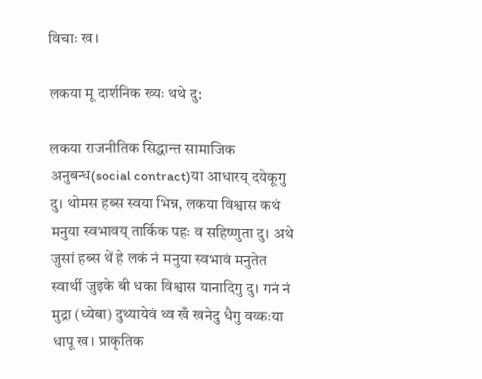विचाः ख।

लकया मू दार्शनिक ख्यः थथे दु:

लकया राजनीतिक सिद्धान्त सामाजिक अनुबन्ध(social contract)या आधारय् दयेकूगु दु। थोमस हब्स स्वया भिन्न, लकया विश्वास कथं मनुया स्वभावय् तार्किक पहः व सहिष्णुता दु। अथे जुसां हब्स थें हे लकं नं मनुया स्वभावं मनुतेत स्वार्थी जुइके बी धका विश्वास यानादिगु दु। गनं नं मुद्रा (ध्येबा) दुथ्यायेवं थ्व खँ खनेदु धैगु वय्कःया धापू ख। प्राकृतिक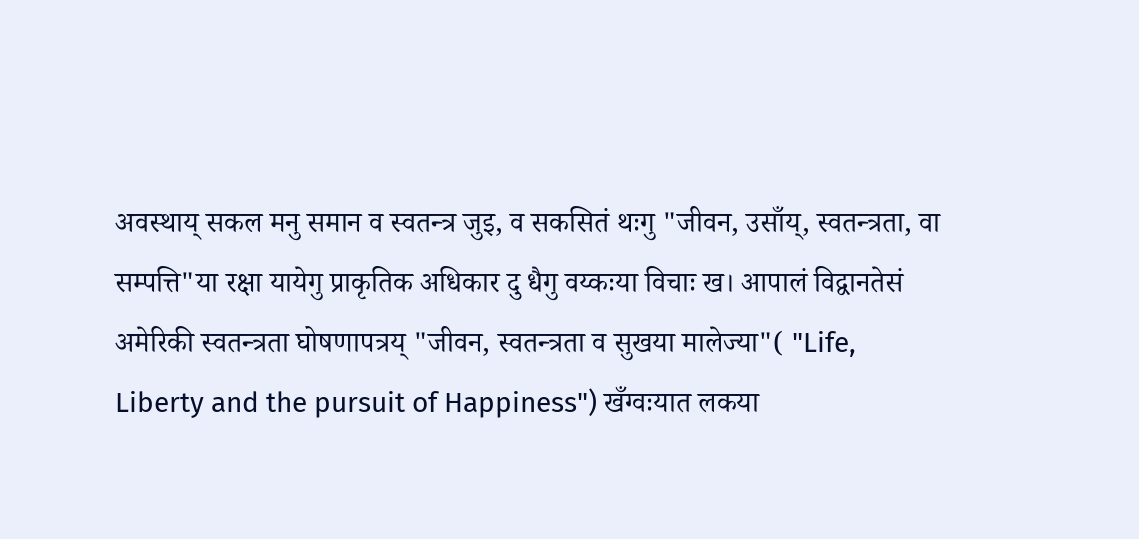अवस्थाय् सकल मनु समान व स्वतन्त्र जुइ, व सकसितं थःगु "जीवन, उसाँय्, स्वतन्त्रता, वा सम्पत्ति"या रक्षा यायेगु प्राकृतिक अधिकार दु धैगु वय्कःया विचाः ख। आपालं विद्वानतेसं अमेरिकी स्वतन्त्रता घोषणापत्रय् "जीवन, स्वतन्त्रता व सुखया मालेज्या"( "Life, Liberty and the pursuit of Happiness") खँग्वःयात लकया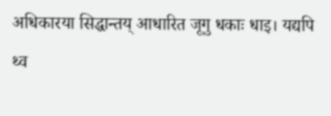अधिकारया सिद्धान्तय् आधारित जूगु धकाः धाइ। यद्यपि थ्व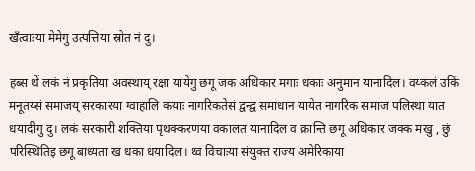खँत्वाःया मेमेगु उत्पत्तिया स्रोत नं दु।

हब्स थें लकं नं प्रकृतिया अवस्थाय् रक्षा यायेगु छगू जक अधिकार मगाः धकाः अनुमान यानादिल। वय्कलं उकिं मनूतय्सं समाजय् सरकारया ग्वाहालि कयाः नागरिकतेसं द्वन्द्व समाधान यायेत नागरिक समाज पलिस्था यात धयादीगु दु। लकं सरकारी शक्तिया पृथक्करणया वकालत यानादिल व क्रान्ति छगू अधिकार जक्क मखु , छुं परिस्थितिइ छगू बाध्यता ख धका धयादिल। थ्व विचाःया संयुक्त राज्य अमेरिकाया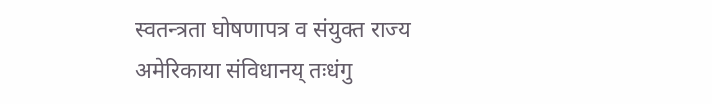स्वतन्त्रता घोषणापत्र व संयुक्त राज्य अमेरिकाया संविधानय् तःधंगु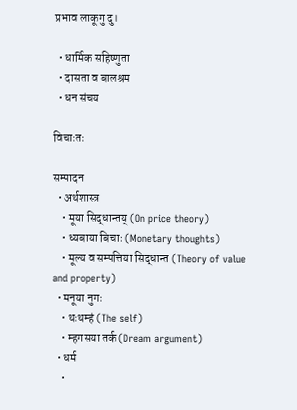प्रभाव लाकूगु दु।

  • धार्मिक सहिष्णुता
  • दासता व बालश्रम
  • धन संचय

विचाःतः

सम्पादन
  • अर्थशास्त्र
    • मूया सिद्धान्तय् (On price theory)
    • ध्यबाया बिचाः (Monetary thoughts)
    • मूल्य व सम्पत्तिया सिद्धान्त (Theory of value and property)
  • मनूया नुगः
    • थःथम्हं (The self)
    • म्हगसया तर्क(Dream argument)
  • धर्म
    •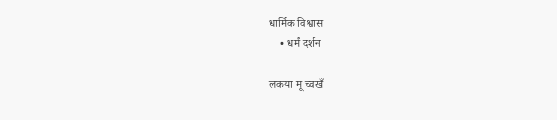धार्मिक विश्वास
    • धर्मं दर्शन

लकया मू च्वखँ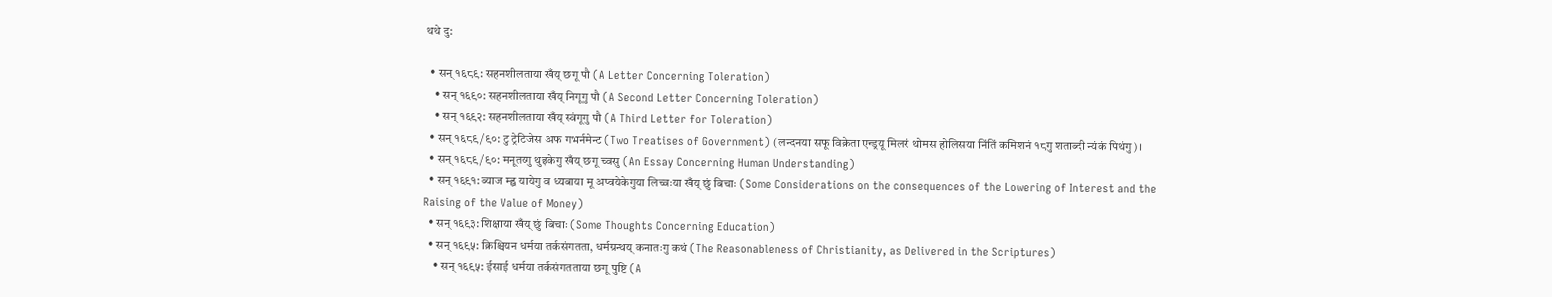थथे दु:

  • सन् १६८९: सहनशीलताया खँय् छगू पौ (A Letter Concerning Toleration)
    • सन् १६९०: सहनशीलताया खँय् निगूगु पौ (A Second Letter Concerning Toleration)
    • सन् १६९२: सहनशीलताया खँय् स्वंगूगु पौ (A Third Letter for Toleration)
  • सन् १६८९/९०: टु ट्रेटिजेस अफ गभर्नमेन्ट (Two Treatises of Government) (लन्दनया सफू विक्रेता एन्ड्रयू मिलरं थोमस होलिसया निंतिं कमिशनं १८गु शताब्दी न्यंकं पिथंगु)।
  • सन् १६८९/९०: मनूतय्गु थुइकेगु खँय् छगू च्वसु (An Essay Concerning Human Understanding)
  • सन् १६९१: ब्याज म्ह्व यायेगु व ध्यबाया मू अप्वयेकेगुया लिच्वःया खँय् छुं बिचाः (Some Considerations on the consequences of the Lowering of Interest and the Raising of the Value of Money)
  • सन् १६९३: शिक्षाया खँय् छुं बिचाः (Some Thoughts Concerning Education)
  • सन् १६९५: क्रिश्चियन धर्मया तर्कसंगतता, धर्मग्रन्थय् कनातःगु कथं (The Reasonableness of Christianity, as Delivered in the Scriptures)
    • सन् १६९५: ईसाई धर्मया तर्कसंगतताया छगू पुष्टि (A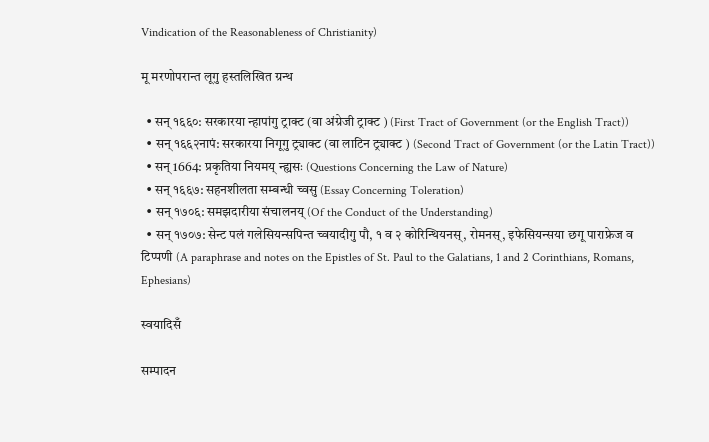Vindication of the Reasonableness of Christianity)

मू मरणोपरान्त लूगु हस्तलिखित ग्रन्थ

  • सन् १६६०: सरकारया न्हापांगु ट्राक्ट (वा अंग्रेजी ट्राक्ट ) (First Tract of Government (or the English Tract))
  • सन् १६६२नापं: सरकारया निगूगु ट्र्याक्ट (वा लाटिन ट्र्याक्ट ) (Second Tract of Government (or the Latin Tract))
  • सन् 1664: प्रकृतिया नियमय् न्ह्यसः (Questions Concerning the Law of Nature)
  • सन् १६६७: सहनशीलता सम्बन्धी च्वसु (Essay Concerning Toleration)
  • सन् १७०६: समझदारीया संचालनय् (Of the Conduct of the Understanding)
  • सन् १७०७: सेन्ट पलं गलेसियन्सपिन्त च्वयादीगु पौ, १ व २ कोरिन्थियनस्, रोमनस्, इफेसियन्सया छगू पाराफ्रेज व टिप्पणी (A paraphrase and notes on the Epistles of St. Paul to the Galatians, 1 and 2 Corinthians, Romans, Ephesians)

स्वयादिसँ

सम्पादन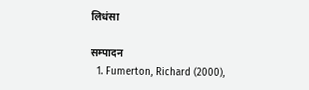लिधंसा

सम्पादन
  1. Fumerton, Richard (2000),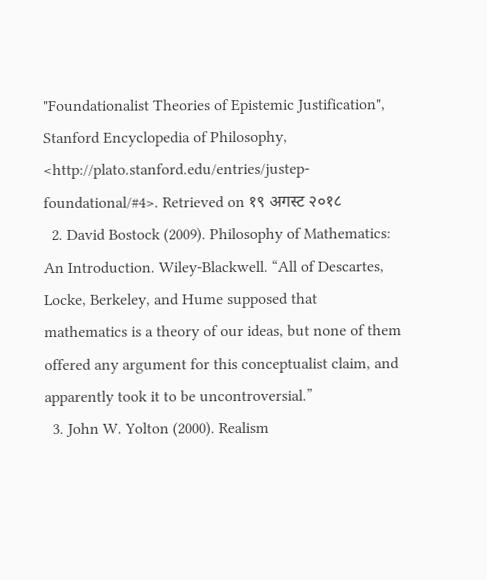"Foundationalist Theories of Epistemic Justification", Stanford Encyclopedia of Philosophy, <http://plato.stanford.edu/entries/justep-foundational/#4>. Retrieved on १९ अगस्ट २०१८
  2. David Bostock (2009). Philosophy of Mathematics: An Introduction. Wiley-Blackwell. “All of Descartes, Locke, Berkeley, and Hume supposed that mathematics is a theory of our ideas, but none of them offered any argument for this conceptualist claim, and apparently took it to be uncontroversial.”
  3. John W. Yolton (2000). Realism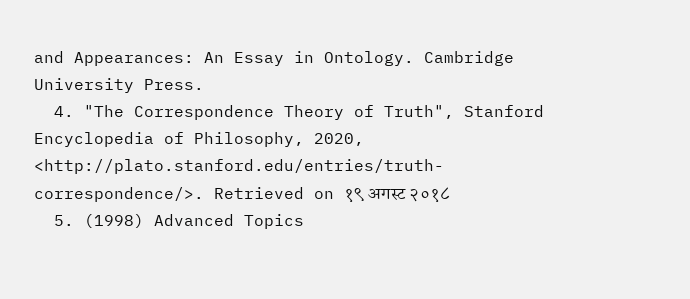and Appearances: An Essay in Ontology. Cambridge University Press.
  4. "The Correspondence Theory of Truth", Stanford Encyclopedia of Philosophy, 2020, <http://plato.stanford.edu/entries/truth-correspondence/>. Retrieved on १९ अगस्ट २०१८
  5. (1998) Advanced Topics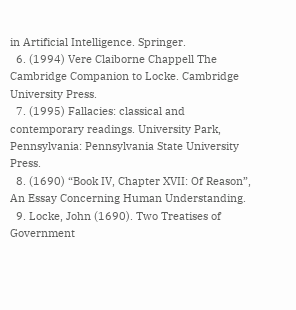in Artificial Intelligence. Springer.
  6. (1994) Vere Claiborne Chappell The Cambridge Companion to Locke. Cambridge University Press.
  7. (1995) Fallacies: classical and contemporary readings. University Park, Pennsylvania: Pennsylvania State University Press.
  8. (1690) “Book IV, Chapter XVII: Of Reason”, An Essay Concerning Human Understanding.
  9. Locke, John (1690). Two Treatises of Government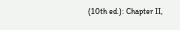(10th ed.): Chapter II,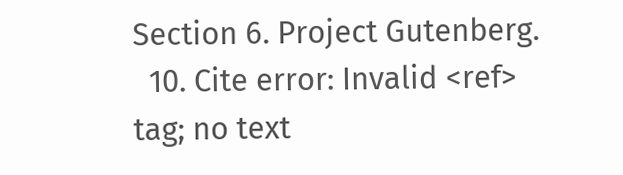Section 6. Project Gutenberg.
  10. Cite error: Invalid <ref> tag; no text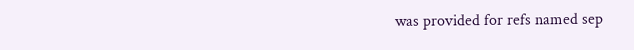was provided for refs named sep